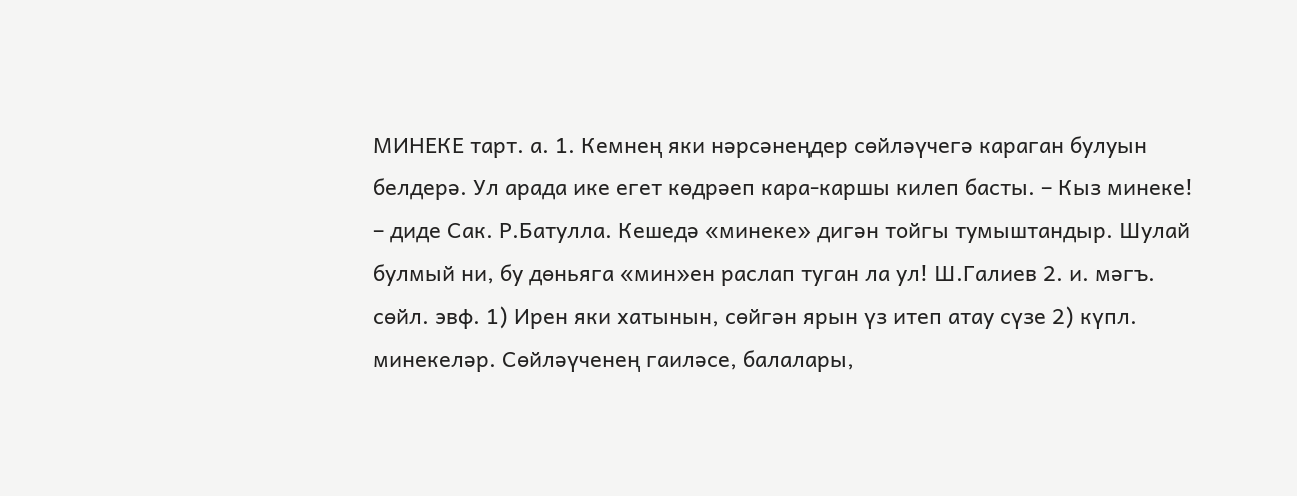МИНЕКЕ тарт. а. 1. Кемнең яки нәрсәнеңдер сөйләүчегә караган булуын белдерә. Ул арада ике егет көдрәеп кара-каршы килеп басты. – Кыз минеке! – диде Сак. Р.Батулла. Кешедә «минеке» дигән тойгы тумыштандыр. Шулай булмый ни, бу дөньяга «мин»ен раслап туган ла ул! Ш.Галиев 2. и. мәгъ. сөйл. эвф. 1) Ирен яки хатынын, сөйгән ярын үз итеп атау сүзе 2) күпл. минекеләр. Сөйләүченең гаиләсе, балалары,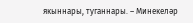якыннары, туганнары. – Минекеләр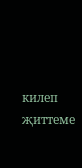килеп җиттеме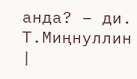анда? – ди. Т.Миңнуллин |